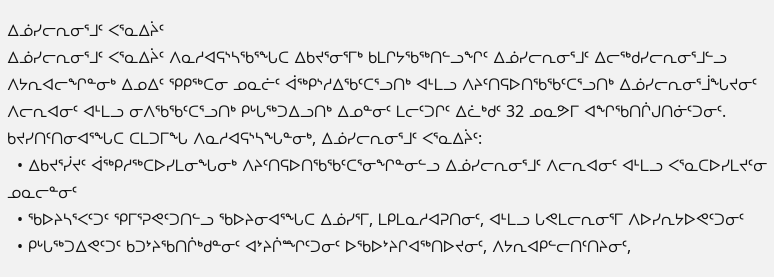ᐃᓅᓯᓕᕆᓂᕐᒧᑦ ᐸᕐᓇᐃᔩᑦ
ᐃᓅᓯᓕᕆᓂᕐᒧᑦ ᐸᕐᓇᐃᔩᑦ ᐱᓇᓱᐊᕋᔅᓴᖃᕐᖓᑕ ᐃᑲᔪᕐᓂᕐᒥᒃ ᑲᒪᒋᔭᖃᖅᑎᓪᓗᖏᑦ ᐃᓅᓯᓕᕆᓂᕐᒧᑦ ᐃᓕᖅᑯᓯᓕᕆᓂᕐᒧᓪᓗ ᐱᔭᕆᐊᓕᖏᓐᓂᒃ ᐃᓄᐃᑦ ᕿᑭᖅᑕᓂ ᓄᓇᓖᑦ ᐋᖅᑭᔅᓱᐃᖃᑦᑕᕐᓗᑎᒃ ᐊᒻᒪᓗ ᐱᔨᑦᑎᕋᐅᑎᖃᖃᑦᑕᕐᓗᑎᒃ ᐃᓅᓯᓕᕆᓂᕐᒨᖓᔪᓂᑦ ᐱᓕᕆᐊᓂᑦ ᐊᒻᒪᓗ ᓂᐱᖃᖃᑦᑕᕐᓗᑎᒃ ᑭᒡᒐᖅᑐᐃᓗᑎᒃ ᐃᓄᓐᓂᑦ ᒪᓕᑦᑐᒋᑦ ᐃᓛᒃᑯᑦ 32 ᓄᓇᕗᒥ ᐊᖏᖃᑎᒌᒍᑎᓃᑦᑐᓂᑦ.
ᑲᔪᓯᑎᑦᑎᓂᐊᕐᖓᑕ ᑕᒪᑐᒥᖓ ᐱᓇᓱᐊᕋᔅᓴᖓᓐᓂᒃ, ᐃᓅᓯᓕᕆᓂᕐᒧᑦ ᐸᕐᓇᐃᔩᑦ:
  • ᐃᑲᔪᕐᓰᔪᑦ ᐋᖅᑭᓱᖅᑕᐅᓯᒪᓂᖓᓂᒃ ᐱᔨᑦᑎᕋᐅᑎᖃᖃᑦᑕᕐᓂᖏᓐᓂᓪᓗ ᐃᓅᓯᓕᕆᓂᕐᒧᑦ ᐱᓕᕆᐊᓂᑦ ᐊᒻᒪᓗ ᐸᕐᓇᑕᐅᓯᒪᔪᑦᓂ ᓄᓇᓕᓐᓂᑦ
  • ᖃᐅᔨᓴᕐᐸᑦᑐᑦ ᕿᒥᕐᕈᕙᑦᑐᑎᓪᓗ ᖃᐅᔨᓂᐊᕐᖓᑕ ᐃᓅᓯᕐᒥ, ᒪᑭᒪᓇᓱᐊᕈᑎᓂᑦ, ᐊᒻᒪᓗ ᒐᕙᒪᓕᕆᓂᕐᒥ ᐱᐅᓯᕆᔭᐅᕙᑦᑐᓂᑦ
  • ᑭᒡᒐᖅᑐᐃᕙᑦᑐᑦ ᑲᑐᔾᔨᖃᑎᒌᒃᑯᓐᓂᑦ ᐊᔾᔨᒌᙱᑦᑐᓂᑦ ᐅᖃᐅᔾᔨᒋᐊᖅᑎᐅᔪᓂᑦ, ᐱᔭᕆᐊᑭᓪᓕᑎᑦᑎᔨᓂᑦ,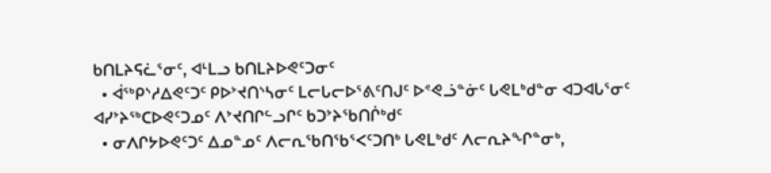ᑲᑎᒪᔨᕋᓛᕐᓂᑦ, ᐊᒻᒪᓗ ᑲᑎᒪᔨᐅᕙᑦᑐᓂᑦ
  • ᐋᖅᑭᔅᓱᐃᕙᑦᑐᑦ ᑭᐅᔾᔪᑎᔅᓴᓂᑦ ᒪᓕᒐᓕᐅᕐᕕᑦᑎᒍᑦ ᐅᕝᕙᓘᓐᓃᑦ ᒐᕙᒪᒃᑯᓐᓂ ᐊᑐᐊᒐᕐᓂᑦ ᐊᓯᔾᔨᖅᑕᐅᕙᑦᑐᓄᑦ ᐱᔾᔪᑎᒋᓪᓗᒋᑦ ᑲᑐᔾᔨᖃᑎᒌᒃᑯᑦ
  • ᓂᐱᒋᔭᐅᕙᑦᑐᑦ ᐃᓄᓐᓄᑦ ᐱᓕᕆᖃᑎᖃᕐᐸᑦᑐᑎᒃ ᒐᕙᒪᒃᑯᑦ ᐱᓕᕆᔨᖏᓐᓂᒃ,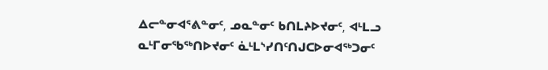ᐃᓕᓐᓂᐊᕐᕕᓐᓂᑦ, ᓄᓇᓐᓂᑦ ᑲᑎᒪᔨᐅᔪᓂᑦ, ᐊᒻᒪᓗ ᓇᒻᒥᓂᖃᖅᑎᐅᔪᓂᑦ ᓈᒻᒪᔅᓯᑎᑦᑎᒍᑕᐅᓂᐊᖅᑐᓂᑦ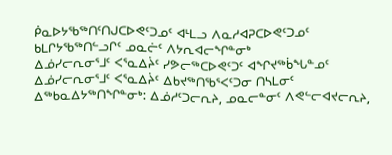ᑮᓇᐅᔭᖃᖅᑎᑦᑎᒍᑕᐅᕙᑦᑐᓄᑦ ᐊᒻᒪᓗ ᐱᓇᓱᐊᕈᑕᐅᕙᑦᑐᓄᑦ ᑲᒪᒋᔭᖃᖅᑎᓪᓗᒋᑦ ᓄᓇᓖᑦ ᐱᔭᕆᐊᓕᖏᓐᓂᒃ
ᐃᓅᓯᓕᕆᓂᕐᒧᑦ ᐸᕐᓇᐃᔩᑦ ᓯᕗᓕᖅᑕᐅᕙᑦᑐᑦ ᐊᖏᔪᖅᑳᖓᓐᓄᑦ ᐃᓅᓯᓕᕆᓂᕐᒧᑦ ᐸᕐᓇᐃᔩᑦ ᐃᑲᔪᖅᑎᖃᕐᐸᑦᑐᓂ ᑎᓴᒪᓂᑦ ᐃᖅᑲᓇᐃᔭᖅᑎᖏᓐᓂᒃ: ᐃᓅᓱᑦᑐᓕᕆᔨ, ᓄᓇᓕᓐᓂᑦ ᐱᕙᓪᓕᐊᔪᓕᕆᔨ,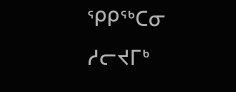ᕿᑭᖅᑕᓂ ᓱᓕᔪᒥᒃ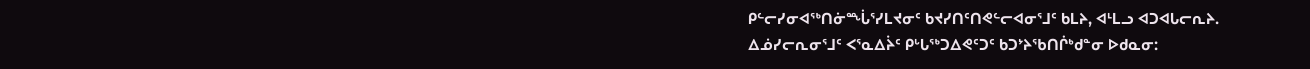ᑭᓪᓕᓯᓂᐊᖅᑎᓃᙶᕐᓯᒪᔪᓂᑦ ᑲᔪᓯᑎᑦᑎᕙᓪᓕᐊᓂᕐᒧᑦ ᑲᒪᔨ, ᐊᒻᒪᓗ ᐊᑐᐊᒐᓕᕆᔨ.
ᐃᓅᓯᓕᕆᓂᕐᒧᑦ ᐸᕐᓇᐃᔩᑦ ᑭᒡᒐᖅᑐᐃᕙᑦᑐᑦ ᑲᑐᔾᔨᖃᑎᒌᒃᑯᓐᓂ ᐅᑯᓇᓂ: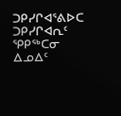ᑐᑭᓯᒋᐊᕐᕕᐅᑕ
ᑐᑭᓯᒋᐊᕆᑦ ᕿᑭᖅᑕᓂ ᐃᓄᐃᑦ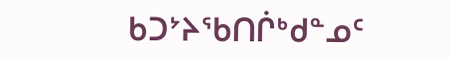ᑲᑐᔾᔨᖃᑎᒌᒃᑯᓐᓄᑦ